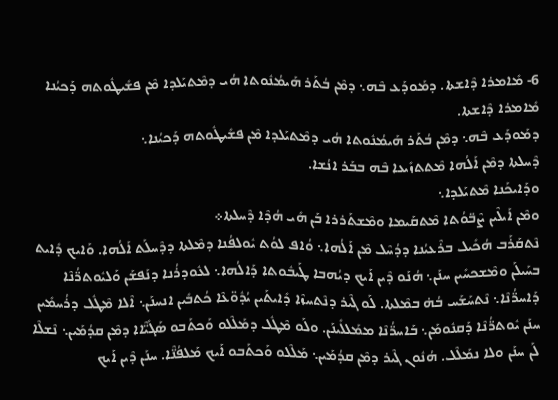6- ܡܺܐܡܪܐ ܕܶܐܫܬܐ. ܕܡܰܘܕܰܥ ܒܶܗ܆ ܕܡܶܢ ܒܳܬܰܪ ܗܰܝܡܳܢܽܘܬܐ ܗܳܝ ܕܡܶܬܝܰܠܕܐ ܡܶܢ ܦܫܺܝܛܽܘܬܗ ܕܰܟܝܳܢܐ
ܡܺܐܡܪܐ ܕܶܐܫܬܐ.
ܕܡܰܘܕܰܥ ܒܶܗ܆ ܕܡܶܢ ܒܳܬܰܪ ܗܰܝܡܳܢܽܘܬܐ ܗܳܝ ܕܡܶܬܝܰܠܕܐ ܡܶܢ ܦܫܺܝܛܽܘܬܗ ܕܰܟܝܳܢܐ܆
ܕܶܚܠܬܐ ܕܡܶܢ ܐܰܠܳܗܐ ܡܶܬܬܙܺܝܥܐ ܒܶܗ ܒܒܰܪ ܐܢܳܫܐ.
ܘܕܰܐܝܟܰܢܐ ܡܶܬܝܰܠܕܐ܆
ܘܡܶܢ ܐܰܝܠܶܝܢ ܨܶܒ̈ܘܳܬܐ ܡܶܬܩܰܝܡܐ ܘܡܶܫܬܰܪܪܐ ܒܰܢ ܗܺܝ ܗܳܕܶܐ ܕܶܚܠܬܐ܀
ܢܶܬܩܰܪܰܒ ܗܳܟܺܝܠ ܒܪܶܥܝܳܢܐ ܕܕܳܚܶܠ ܡܶܢ ܐܰܠܳܗܐ܆ ܘܳܐܦ ܠܘܳܬ ܝܽܘܠܦܳܢܐ ܕܡܶܠܬܐ ܕܕܶܚܠܰܬ ܐܰܠܳܗܐ. ܘܰܐܝܟ ܕܺܐܝܬ ܒܚܰܝܠܰܢ ܘܡܶܫܟܚܺܝܢ ܚܢܰܢ܆ ܗܳܢܰܘ ܕܶܝܢ ܐܰܝܟ ܕܝܳܗܒܐ ܛܰܝܒܽܘܬܐ ܕܰܐܠܳܗܐ܆ ܠܥܽܘܕܪܳܢܐ ܕܢܰܦܫܰܢ ܘܰܠܝܽܘܬܪ̈ܳܢܶܐ ܕܰܐܚܪ̈ܳܢܶܐ܆ ܢܶܬܚܰܫܰܚ ܒܳܗ̇ ܒܡܶܠܬܐ. ܠܰܘ ܓܶܝܪ ܕܢܶܬܚܙܶܐ ܕܺܐܝܬܰܝܢ ܝܳܕܽܘ̈ܥܶܐ ܟܳܬܒܺܝܢ ܐܢܚܢܰܢ܆ ܐܶܠܐ ܡܶܛܽܠ ܕܪܳܚܡܺܝܢ ܚܢܰܢ ܝܽܘܬܪ̈ܳܢܶܐ ܕܰܩܢܽܘܡܰܢ܆ ܒܰܐܚܪ̈ܳܢܶܐ ܡܡܰܠܠܺܝܢܰܢ. ܘܠܰܘ ܡܶܛܽܠ ܕܡܰܠܶܠܘ ܘܰܟܬܰܒܘ ܣܰܓܺܝ̈ܶܐܐ ܕܡܶܢ ܩܕܳܡܰܝܢ܆ ܢܶܫܠܶܐ ܠܰܢ ܚܢܰܢ ܘܠܐ ܢܡܰܠܶܠ. ܗܳܢܽܘܢ ܓܶܝܪ ܕܡܶܢ ܩܕܳܡܰܝܢ܆ ܡܰܠܶܠܘ ܘܰܟܬܰܒܘ ܐܰܝܟ ܡܰܠܦܳܢ̈ܶܐ. ܚܢܰܢ ܕܶܝܢ ܐܰܝܟ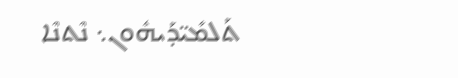ܬܰܠܡܺܝ̈ܕܰܝܗܽܘܢ܆ ܢܶܬܢܶܐ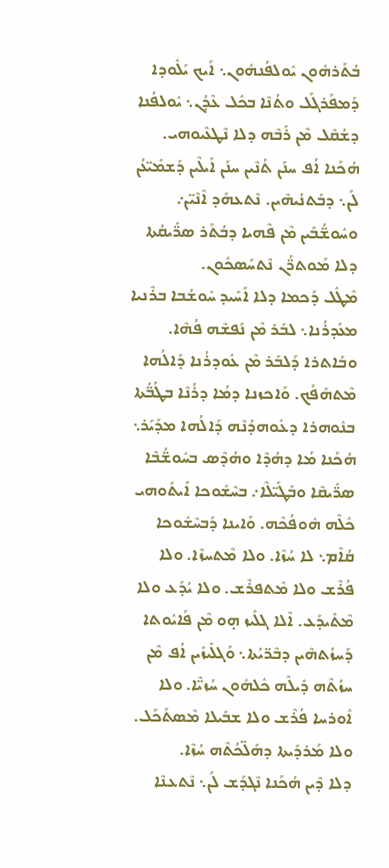ܒܳܬܰܪܗܽܘܢ ܝܽܘܠܦܳܢܗܽܘܢ܆ ܐܰܝܟ ܝܰܠܽܘܕܐ ܕܰܡܦܰܪܓܰܠ ܘܬܳܢܶܐ ܒܟܽܠ ܥܶܕܳܢ܆ ܝܽܘܠܦܳܢܐ ܕܫܳܩܶܠ ܡܶܢ ܪܰܒܶܗ ܕܠܐ ܢܶܛܥܶܝܘܗܝ. ܗܳܟܰܢܐ ܐܳܦ ܚܢܰܢ ܬܳܢܶܝܢ ܚܢܰܢ ܐܰܝܠܶܝܢ ܕܰܫܡܺܝ̈ܥܳܢ ܠܰܢ܆ ܕܒܰܬܢܳܝܗܶܝܢ. ܢܶܬܥܗܰܕ ܐܶܢܶܝ̈ܢ܇ ܘܚܽܘܫ̈ܳܒܰܝܢ ܡܶܢ ܦܶܗܝܐ ܕܒܳܬܰܪ ܣܪ̈ܺܝܩܳܬܐ ܕܠܐ ܡܰܘܬܪ̈ܳܢ ܢܶܬܚܰܣܟܽܘܢ.
ܡܶܛܽܠ ܕܰܟܡܐ ܕܠܐ ܐܰܚܺܝܕ ܚܽܘܫܳܒܐ ܒܪܶܢܝܐ ܡܥܰܕܪܳܢܐ܆ ܠܒܰܪ ܡܶܢ ܢܰܦܫܶܗ ܦܳܗܶܐ. ܘܒܰܐܬܪܐ ܕܰܠܒܰܪ ܡܶܢ ܥܽܘܕܪܳܢܐ ܕܰܐܠܳܗܐ ܡܶܬܗܰܦܰܟ. ܘܰܐܟܙܢܐ ܕܡܳܐ ܕܪܳܢܶܐ ܒܛܳܒ̈ܳܬܐ ܒܢܽܘܗܪܐ ܕܥܽܘܗܕܳܢܶܗ ܕܰܐܠܳܗܐ ܡܕܰܝܰܪ܆ ܗܳܟܰܢܐ ܡܳܐ ܕܗܳܕܶܐ ܘܗܳܕܶܣ ܒܚܽܘܫ̈ܳܒܶܐ ܣܪ̈ܺܝܩܶܐ ܘܒܰܛܺܝ̈ܠܶܐ܇ ܒܚܶܫܽܘܟܐ ܐܺܝܬܰܘܗܝ ܟܽܠܶܗ ܗܽܘܦܳܟܶܗ. ܘܰܐܝܢܐ ܕܰܒܚܶܫܽܘܟܐ ܩܳܐܶܡ܆ ܠܐ ܚܳܙܶܐ. ܘܠܐ ܡܶܬܚܙܶܐ. ܘܠܐ ܦܳܪܶܫ ܘܠܐ ܡܶܬܦܪܶܫ. ܘܠܐ ܝܳܕܰܥ ܘܠܐ ܡܶܬܺܝܕܰܥ. ܐܶܠܐ ܓܠܺܝܙ ܗ̣ܘ ܡܶܢ ܦܰܐܝܽܘܬܐ ܕܰܚܙܳܬܗܶܝܢ ܕܒܶܪ̈ܝܳܬܐ܆ ܘܰܓܠܺܝܙܺܝܢ ܐܳܦ ܡܶܢ ܚܙܳܬܶܗ ܕܺܝܠܶܗ ܟܽܠܗܽܘܢ ܚܳܙܝ̈ܶܐ. ܘܠܐ ܐܽܘܪܚܐ ܦܳܪܶܫ ܘܠܐ ܫܒܺܝܠܐ ܡܶܣܬܰܟܰܠ. ܘܠܐ ܡܰܪܕܺܝܬܐ ܕܗܰܠ̈ܟܳܬܶܗ ܚܳܙܶܐ.
ܕܠܐ ܕܶܝܢ ܗܳܟܰܢܐ ܢܶܓܕܰܫ ܠܰܢ܆ ܢܶܬܥܢܶܐ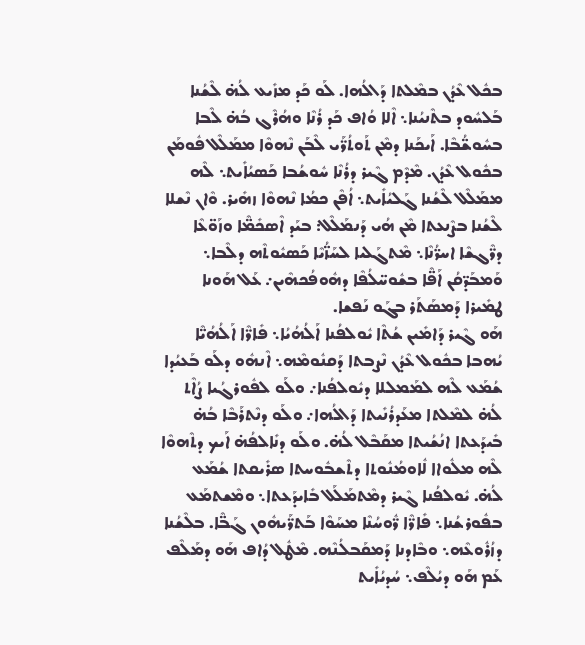ܒܟܽܠ ܥܶܕܳܢ ܒܡܶܠܬܐ ܕܰܐܠܳܗܐ. ܠܰܘ ܟܰܕ ܡܙܺܝܥ ܠܳܗ̇ ܠܶܫܳܢܐ ܒܰܠܚܽܘܕ ܒܬܶܢܝܳܢܐ܆ ܐܶܠܐ ܘܳܐܦ ܟܰܕ ܪܳܢܶܐ ܘܗܳܪܶܓ ܒܳܗ̇ ܠܶܒܐ ܒܚܽܘܫ̈ܳܒܶܐ. ܐܰܝܟܰܢܐ ܕܡܶܢ ܬܰܘܬܳܪ̈ܰܝ ܠܶܒܰܢ ܢܶܗܘܶܐ ܡܡܰܠܶܠ ܦܽܘܡܰܢ ܒܟܽܘܠ ܥܶܕܳܢ. ܡܶܕܶܡ ܓܶܝܪ ܕܪܳܢܶܐ ܚܽܘܫܳܒܐ ܟܰܣܝܳܐܺܝܬ܆ ܠܶܗ ܡܡܰܠܶܠ ܠܶܫܳܢܐ ܓܰܠܝܳܐܺܝܬ܆ ܐܳܦܶܢ ܟܡܳܐ ܢܶܗܘܶܐ ܙܗܺܝܪ. ܘܶܐܢ ܢܶܫܠܐ ܠܶܫܳܢܐ ܒܨܶܢܥܬܐ ܡܶܢ ܗܳܝ ܕܰܢܡܰܠܶܠ: ܒܝܰܕ ܐܶܣܟܺܡ̈ܶܐ ܘܙܰܘ̈ܥܶܐ ܕܪ̈ܶܓܫܶܐ ܐܚܪ̈ܳܢܶܐ܆ ܡܶܬܓܰܠܝܐ ܠܚܰܙ̈ܳܝܶܐ ܟܰܣܝܽܘܬܶܗ ܕܠܶܒܐ܆ ܘܰܡܒܰܕ̈ܩܳܢ ܐܰܦ̈ܶܐ ܒܫܽܘܚ̈ܠܳܦܶܐ ܕܗܽܘܦܳܟܗܶܝܢ܇ ܥܰܠ ܗܰܘܢܐ ܛܡܺܝܪܐ ܕܰܡܣܰܬܰܪ ܒܓܰܘ ܢܰܦܫܐ.
ܗܰܘ ܓܶܝܪ ܕܰܐܡܺܝܢ ܫܳܬܶܐ ܝܽܘܠܦܳܢܐ ܐܰܠܳܗܳܝܳܐ܆ ܦܺܐܪ̈ܶܐ ܐܰܠܳܗܳܝ̈ܶܐ ܝܳܗܒܐ ܒܟܽܘܠ ܥܶܕܳܢ ܢܶܨܒܬܐ ܕܰܩܢܽܘܡܶܗ܆ ܐܶܢܗܽܘ ܕܠܰܘ ܒܰܥܝܳܕܐ ܫܳܡܰܥ ܠܶܗ ܠܡܰܡܠܠܐ ܕܝܽܘܠܦܳܢܐ܇ ܘܠܰܘ ܠܦܽܘܪܓܳܝܐ ܨܳܐܶܬ ܠܳܗ̇ ܠܡܶܠܬܐ ܡܥܰܕܪܳܢܺܝܬܐ ܕܰܐܠܳܗܐ܇ ܘܠܰܘ ܕܢܶܬܪܰܒܶܐ ܒܳܗ̇ ܒܺܝܕܰܥܬܐ ܐܢܳܫܳܝܬܐ ܡܩܰܒܶܠ ܠܳܗ̇. ܘܠܰܘ ܕܢܺܐܠܦܳܗ̇ ܐܰܝܟ ܕܬܶܗܘܶܐ ܠܶܗ ܡܠܽܘܐܐ ܠܽܐܘܡܳܢܽܘܬܐ ܕܬܶܫܒܽܘܚܬܐ ܣܪܺܝܩܬܐ ܫܳܡܰܥ ܠܳܗ̇. ܝܽܘܠܦܳܢܐ ܓܶܝܪ ܕܡܶܬܡܰܠܰܠ ܒܺܐܝܕܰܥܬܐ܆ ܘܡܶܫܬܡܰܥ ܒܦܽܘܪܫܳܢܐ܆ ܦܺܐܪ̈ܶܐ ܪ̈ܽܘܚܳܢܶܐ ܡܚܰܘܶܐ ܒܰܬܪ̈ܰܝܗܽܘܢ ܓܰܒ̈ܶܐ. ܒܠܶܫܳܢܐ ܕܙܳܪܽܘܥܶܗ܆ ܘܒܶܐܕܢܐ ܕܰܡܩܰܒܠܳܢܶܗ. ܡܶܛܽܠ ܕܳܐܦ ܗܰܘ ܕܡܰܠܶܦ ܥܰܡ ܗܰܘ ܕܝܳܠܶܦ܆ ܚܳܕܝܳܐܺܝܬ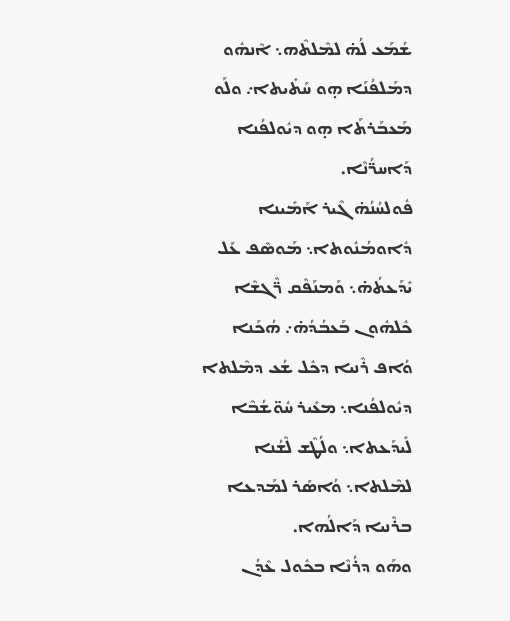ܫܳܡܰܥ ܠܳܗ̇ ܠܡܶܠܬܶܗ܆ ܐܶܢܗܽܘ ܕܡܰܠܦܳܢܰܐ ܗ̣ܘ ܚܰܬܺܝܬܐ܇ ܘܠܰܘ ܡܰܥܒܰܪܬܰܐ ܗ̣ܘ ܕܝܽܘܠܦܳܢܐ ܕܰܐܚܪ̈ܳܢܶܐ.
ܦܽܘܠܚܳܢܳܗ̇ ܓܶܝܪ ܐܰܡܺܝܢܐ ܕܽܐܘܡܳܢܽܘܬܐ܆ ܡܰܘܣܶܦ ܥܰܠ ܝܺܕܰܥܬܳܗ̇܆ ܘܰܡܢܰܦܶܩ ܪ̈ܶܓܫܶܐ ܟܽܠܗܽܘܢ ܒܰܥܒܳܕܳܗ̇܇ ܗܳܟܰܢܐ ܘܳܐܦ ܪܶܢܝܐ ܕܟܽܠ ܫܳܥ ܕܡܶܠܬܐ ܕܝܽܘܠܦܳܢܐ܆ ܡܥܺܝܪ ܚܽܘ̈ܫܳܒܶܐ ܠܺܝܕܰܥܬܐ܆ ܘܠܳܛܶܫ ܠܶܫܳܢܐ ܠܡܶܠܬܐ܆ ܘܳܐܣܰܪ ܠܡܰܕܥܐ ܒܪܶܢܝܐ ܕܰܐܠܳܗܐ.
ܘܗܰܘ ܕܪܳܢܶܐ ܒܟܽܘܠ ܥܶܕܳܢ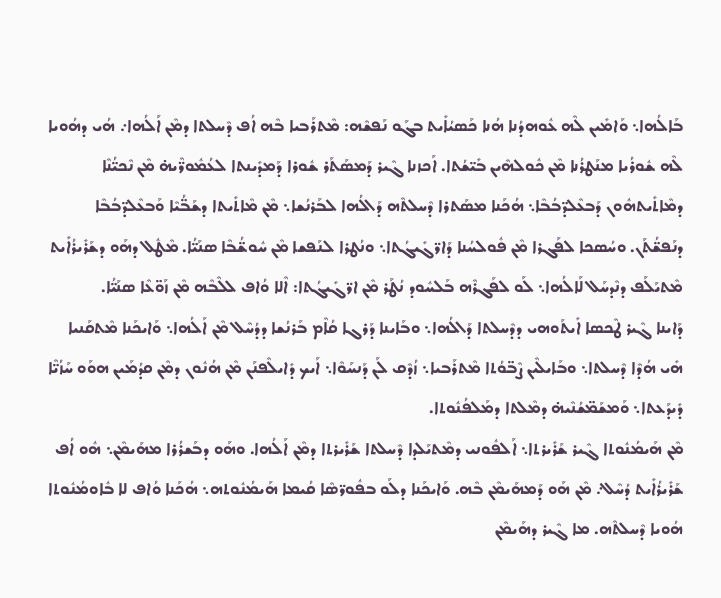ܒܰܐܠܳܗܐ܆ ܘܰܐܡܺܝܢ ܠܶܗ ܥܽܘܗܕܳܢܐ ܗܳܢܐ ܟܰܣܝܳܐܺܝܬ ܒܓܰܘ ܢܰܦܫܶܗ: ܡܶܬܪܰܒܝܐ ܒܶܗ ܐܳܦ ܕܶܚܠܬܐ ܕܡܶܢ ܐܰܠܳܗܐ܇ ܗܳܝ ܕܗܳܘܝܐ ܠܶܗ ܫܽܘܪܳܝܐ ܡܢܰܛܪܳܢܐ ܡܶܢ ܟܽܘܠܗܶܝܢ ܒܺܝ̈ܫܳܬܐ. ܐܰܟܙܢܐ ܓܶܝܪ ܕܰܡܣܰܬܰܪ ܫܽܘܪܐ ܕܰܡܕܺܝܢܬܐ ܠܥܳܡܽܘܪ̈ܶܝܗ̇ ܡܶܢ ܢܶܟܝ̈ܳܢܶܐ ܕܡܶܐܬܺܝܬܗܽܘܢ ܕܰܒܥܶܠܕ̈ܒܳܒܶܐ܆ ܗܳܟܰܢܐ ܡܣܰܬܪܐ ܕܶܚܠܬܶܗ ܕܰܐܠܳܗܐ ܠܒܰܪܢܳܫܐ܆ ܡܶܢ ܡܶܐܬܺܝܬܐ ܕܫܰܒ̈ܳܝܶܐ ܘܰܒܥܶܠܕ̈ܒܳܒܶܐ ܕܢܰܦܫ̈ܳܬܰܢ. ܘܚܳܣܟܐ ܠܦܰܓܪܐ ܡܶܢ ܦܽܘܠܚܳܢܐ ܕܰܐܪ̈ܓܺܝܓܳܬܐ܆ ܘܢܳܛܪܐ ܠܢܰܦܫܐ ܡܶܢ ܚܽܘܫ̈ܳܒܶܐ ܣܢܰܝ̈ܳܐ. ܡܶܛܽܠ ܕܗܰܘ ܕܫܰܪܺܝܪܳܐܺܝܬ ܡܶܬܝܰܠܰܦ ܕܢܶܕܚܰܠ ܠܰܐܠܳܗܐ܆ ܠܰܘ ܠܦܰܓܪܶܗ ܒܰܠܚܽܘܕ ܢܳܛܰܪ ܡܶܢ ܐܪ̈ܓܺܝܓܳܬܐ: ܐܶܠܐ ܘܳܐܦ ܠܠܶܒܶܗ ܡܶܢ ܙܰܘ̈ܥܶܐ ܣܢܰܝ̈ܳܐ.
ܕܰܐܝܢܐ ܓܶܝܪ ܛܶܟܣܐ ܐܺܝܬܰܘܗܝ ܕܕܶܚܠܬܐ ܕܰܐܠܳܗܐ܆ ܘܒܰܐܝܢܐ ܕܰܪܓܐ ܩܳܐܶܡ ܒܰܪܢܳܫܐ ܕܕܳܚܶܠ ܡܶܢ ܐܰܠܳܗܐ܆ ܘܰܐܝܟܰܢܐ ܡܶܬܩܰܢܝܐ ܗܺܝ ܗܳܕܶܐ ܕܶܚܠܬܐ܆ ܘܒܰܐܝܠܶܝܢ ܨܶܒ̈ܘܳܬܐ ܡܶܬܪܰܒܝܐ܆ ܙܳܕܶܩ ܠܰܢ ܕܰܢܚܰܘܶܐ܆ ܐܰܝܟ ܕܺܐܝܠܶܦܢܰܢ ܡܶܢ ܗܳܢܽܘܢ ܕܡܶܢ ܩܕܳܡܰܝܢ ܗܘܰܘ ܚܰܙܳܝ̈ܶܐ ܕܺܝܕܰܥܬܐ܆ ܘܰܡܫܰܡ̈ܫܳܢܶܝܗ̇ ܕܡܶܠܬܐ ܕܡܰܠܦܳܢܽܘܬܐ.
ܡܶܢ ܗܰܝܡܳܢܽܘܬܐ ܓܶܝܪ ܫܰܪܺܝܪܬܐ܆ ܐܰܠܦܽܘܢܝ ܕܡܶܬܝܰܠܕܐ ܕܶܚܠܬܐ ܫܰܪܺܝܪܬܐ ܕܡܶܢ ܐܰܠܳܗܐ. ܘܗܰܘ ܕܒܰܫܪܳܪܐ ܡܗܰܝܡܶܢ܆ ܗܽܘ ܐܳܦ ܫܰܪܺܝܪܳܐܺܝܬ ܕܳܚܶܠ܇ ܡܶܢ ܗܰܘ ܕܰܡܗܰܝܡܶܢ ܒܶܗ. ܘܰܐܝܟܰܢܐ ܕܠܰܘ ܒܦܽܘܪ̈ܣܶܐ ܩܳܝܡܐ ܗܰܝܡܳܢܽܘܬܗ܆ ܗܳܟܰܢܐ ܘܳܐܦ ܠܐ ܒܽܐܘܡܳܢܽܘܬܐ ܗܳܘܝܐ ܕܶܚܠܬܶܗ. ܡܐ ܓܶܝܪ ܕܗܰܝܡܶܢ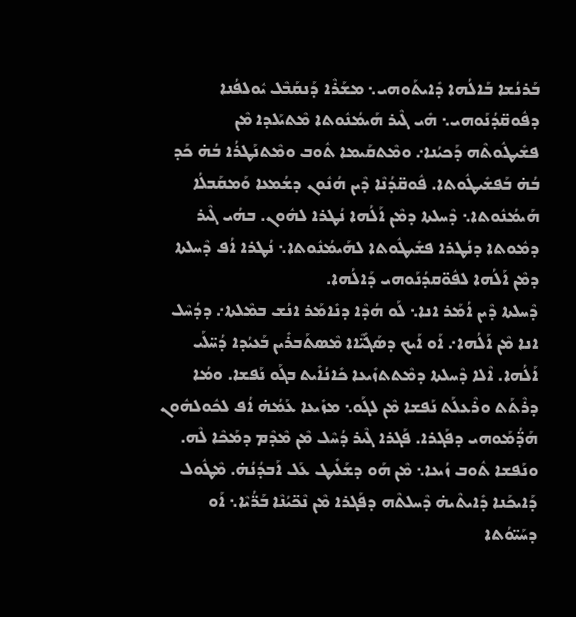ܒܰܪܢܳܫܐ ܒܰܐܠܳܗܐ ܕܺܐܝܬܰܘܗܝ܆ ܡܫܰܪܶܐ ܕܰܢܩܰܒܶܠ ܝܽܘܠܦܳܢܐ ܕܦܽܘܩ̈ܕܳܢܰܘܗܝ܆ ܗܺܝ ܓܶܝܪ ܗܰܝܡܳܢܽܘܬܐ ܡܶܬܝܰܠܕܐ ܡܶܢ ܦܫܺܝܛܽܘܬܶܗ ܕܰܟܝܳܢܐ܇ ܘܡܶܬܩܰܝܡܐ ܬܽܘܒ ܘܡܶܬܢܰܛܪܳܐ ܒܳܗ̇ ܟܰܕ ܒܳܗ̇ ܒܰܦܫܺܝܛܽܘܬܐ. ܦܽܘܩ̈ܕܳܢܶܐ ܕܶܝܢ ܗܳܢܽܘܢ ܕܫܳܡܥܐ ܘܰܡܩܰܒܠܳܐ ܗܰܝܡܳܢܽܘܬܐ܆ ܕܶܚܠܬܐ ܕܡܶܢ ܐܰܠܳܗܐ ܢܳܛܪܐ ܠܗܽܘܢ. ܒܗܳܝ ܓܶܝܪ ܕܡܽܘܬܐ ܕܢܳܛܪܐ ܦܫܺܝܛܽܘܬܐ ܠܗܰܝܡܳܢܽܘܬܐ܆ ܢܳܛܪܐ ܐܳܦ ܕܶܚܠܬܐ ܕܡܶܢ ܐܰܠܳܗܐ ܠܦܽܘ̈ܩܕܳܢܰܘܗܝ ܕܰܐܠܳܗܐ.
ܕܶܚܠܬܐ ܕܶܝܢ ܐܳܡܰܪ ܐܢܐ܆ ܠܰܘ ܗܳܕܶܐ ܕܢܺܐܡܰܪ ܐܢܳܫ ܒܡܶܠܬܐ܇ ܕܕܳܚܶܠ ܐܢܐ ܡܶܢ ܐܰܠܳܗܐ܇ ܐܰܘ ܐܰܝܟ ܕܣܰܓܺܝ̈ܶܐܐ ܡܶܣܬܰܒܪܺܝܢ ܒܰܥܝܳܕܐ ܕܳܚ̈ܠܰܝ ܐܰܠܳܗܐ. ܐܶܠܐ ܕܶܚܠܬܐ ܕܡܶܬܬܙܺܝܥܐ ܟܺܐܢܳܐܺܝܬ ܒܓܰܘ ܢܰܦܫܐ. ܘܡܳܐ ܕܪܶܬܰܬ ܘܪܶܥܠܰܬ ܢܰܦܫܐ ܡܶܢ ܠܓܰܘ܆ ܡܙܺܝܥܐ ܥܰܡܳܗ̇ ܐܳܦ ܠܟܽܘܠܗܽܘܢ ܗܰܕ̈ܳܡܰܘܗܝ ܕܦܰܓܪܐ. ܦܰܓܪܐ ܓܶܝܪ ܕܳܚܶܠ ܡܶܢ ܡܶܕܶܡ ܕܡܰܟܶܐ ܠܶܗ. ܘܢܰܦܫܐ ܬܽܘܒ ܙܳܝܥܐ܆ ܡܶܢ ܗܰܘ ܕܫܰܠܺܝܛ ܥܰܠ ܐܰܒܕܳܢܳܗ̇. ܡܶܛܽܘܠ ܕܰܐܝܟܰܢܐ ܕܺܐܝܬܶܝܗ̇ ܕܶܚܠܬܶܗ ܕܦܰܓܪܐ ܡܶܢ ܢܶܟ̈ܝܳܢܶܐ ܒܰܪ̈ܳܝܶܐ܆ ܐܰܘ ܕܚܰܝ̈ܘܳܬܐ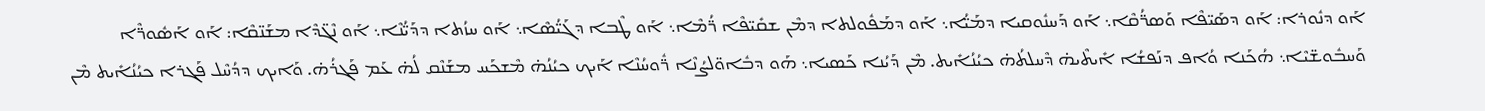ܐܰܘ ܕܢܽܘܪܐ: ܐܰܘ ܕܣܰܝ̈ܦܶܐ ܘܰܣܪ̈ܳܩܶܐ܆ ܐܰܘ ܕܰܚܢܽܘܩܝܐ ܕܡܰܝ̈ܳܐ܆ ܐܰܘ ܕܡܰܦܽܘܠܬܐ ܕܡܶܢ ܫܩܺܝ̈ܦܶܐ ܪ̈ܳܡܶܐ܆ ܐܰܘ ܛܶܒܐ ܕܓܰܝ̈ܳܣܶܐ܆ ܐܰܘ ܚܙܳܬܐ ܕܕܰܝ̈ܳܢܶܐ܆ ܐܰܘ ܢܶܓ̈ܕܶܐ ܡܫܰܢ̈ܩܶܐ: ܐܰܘ ܐܰܣܽܘܪ̈ܶܐ ܘܰܚܒܽܘܫ̈ܝܶܐ܆ ܗܳܟܰܢܐ ܘܳܐܦ ܕܢܰܦܫܳܐ ܐܺܝܬܶܝܗ̇ ܕܶܚܠܬܳܗ̇ ܟܝܳܢܳܐܺܝܬ. ܡܶܢ ܕܰܝܳܢܐ ܟܰܣܝܐ܆ ܗܰܘ ܕܒܽܐܘ̈ܠܨܳܢܶܐ ܪ̈ܽܘܚܳܢܶܐ ܐܰܝܟ ܟܝܳܢܳܗ̇ ܡܶܫܟܰܚ ܡܫܰܢܶܩ ܠܳܗ̇ ܥܰܡ ܦܰܓܪܳܗ̇. ܘܰܐܝܟ ܕܕܳܚܶܠ ܦܰܓܪܐ ܟܝܳܢܳܐܺܝܬ ܡܶܢ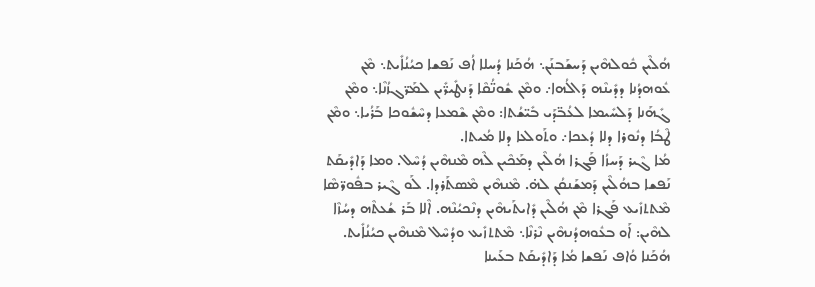ܗܳܠܶܝܢ ܟܽܘܠܗܶܝܢ ܕܰܚܫܰܒܢܰܢ܆ ܗܳܟܰܢܐ ܕܳܚܠܐ ܐܳܦ ܢܰܦܫܐ ܟܝܳܢܳܐܺܝܬ܆ ܡܶܢ ܥܽܘܗܕܳܢܐ ܕܕܺܝܢܶܗ ܕܰܐܠܳܗܐ܇ ܘܡܶܢ ܫܽܘܢ̈ܳܩܶܐ ܕܰܢܛܺܝܪ̈ܺܝܢ ܠܡܰܪ̈ܓܙܳܢܶܐ܆ ܘܡܶܢ ܓܺܗܰܢܐ ܕܰܠܚܺܝܡܐ ܠܥܳܒ̈ܕܰܝ ܒܺܝ̈ܫܳܬܐ: ܘܡܶܢ ܫܶܡܥܐ ܕܚܶܫܽܘܟܐ ܒܰܪܳܝܐ܆ ܘܡܶܢ ܛܶܒܳܐ ܕܢܽܘܪܐ ܕܠܐ ܕܳܥܟܐ܇ ܘܬܰܘܠܥܐ ܕܠܐ ܡܳܝܬܐ.
ܡܳܐ ܓܶܝܪ ܕܰܚܙܳܐ ܦܰܓܪܐ ܗܳܠܶܝܢ ܕܡܰܟܶܝܢ ܠܶܗ ܡܶܢܗܶܝܢ ܕܳܚܶܠ. ܘܡܐ ܕܰܐܕܺܝܩܰܬ ܢܰܦܫܐ ܒܗܳܠܶܝܢ ܕܰܡܫܰܢܩܳܢ ܠܗ̇. ܡܶܢܗܶܝܢ ܡܶܣܬܰܪܕܐ. ܠܰܘ ܓܶܝܪ ܒܦܽܘܪ̈ܣܶܐ ܡܶܬܬܙܺܝܥ ܦܰܓܪܐ ܡܶܢ ܗܳܠܶܝܢ ܕܺܐܝܬܰܝܗܶܝܢ ܕܢܶܟܝܳܢܶܗ. ܐܶܠܐ ܒܰܪ ܫܳܥܬܶܗ ܕܚܳܙܶܐ ܠܗܶܝܢ: ܐܰܘ ܒܥܽܘܗܕܳܢܗܶܝܢ ܢܶܪܢܶܐ܆ ܡܶܬܬܙܺܝܥ ܘܕܳܚܶܠ ܡܶܢܗܶܝܢ ܟܝܳܢܳܐܺܝܬ. ܗܳܟܰܢܐ ܘܳܐܦ ܢܰܦܫܐ ܡܳܐ ܕܰܐܕܺܝܩܰܬ ܒܥܰܝܢܐ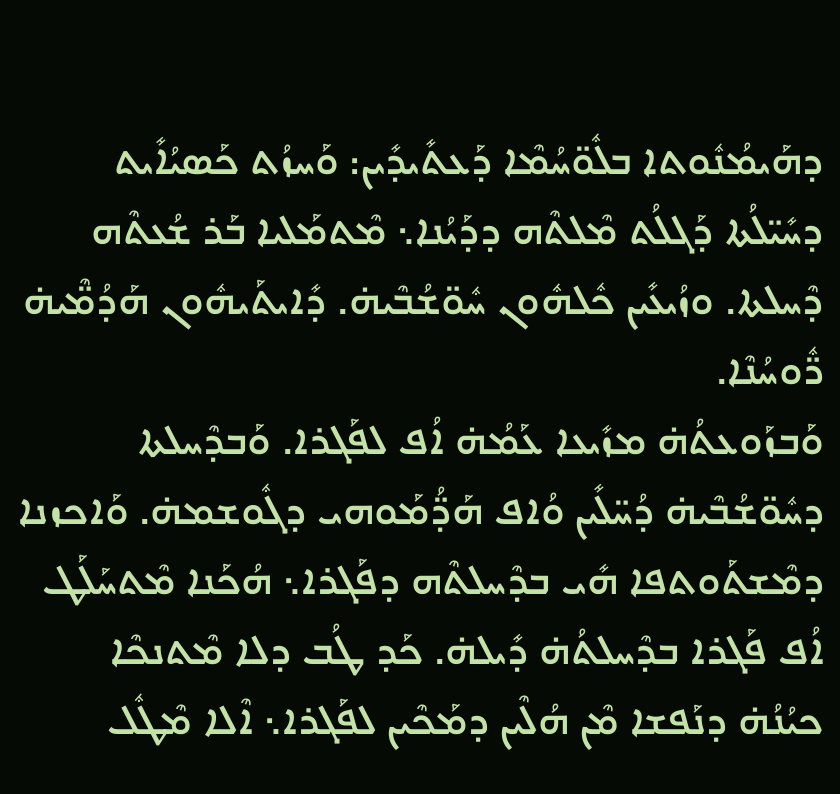ܕܗܰܝܡܳܢܽܘܬܐ ܒܠܽܘ̈ܚܳܡܶܐ ܕܰܥܬܺܝܕܺܝܢ: ܘܰܚܙܳܬ ܟܰܣܝܳܐܺܝܬ ܕܚܺܝ̈ܠܳܬܐ ܕܰܓܠܳܬ ܡܶܠܬܶܗ ܕܕܰܝܳܢܐ܆ ܡܶܬܡܰܠܝܐ ܒܰܪ ܫܳܥܬܶܗ ܕܶܚܠܬܐ. ܘܙܳܝܥܺܝܢ ܟܽܠܗܽܘܢ ܚܽܘ̈ܫܳܒܶܝܗ̇. ܕܺܐܝܬܰܝܗܽܘܢ ܗܰܕܳܡ̈ܶܝܗ̇ ܖ̈ܽܘܚܳܢܶܐ.
ܘܰܒܙܰܘܥܬܳܗ̇ ܡܙܺܝܥܐ ܥܰܡܳܗ̇ ܐܳܦ ܠܦܰܓܪܐ. ܘܰܒܕܶܚܠܬܐ ܕܚܽܘ̈ܫܳܒܶܝܗ̇ ܕܳܚ̈ܠܺܝܢ ܘܳܐܦ ܗܰܕ̈ܳܡܰܘܗܝ ܕܓܽܘܫܡܗ̇. ܘܰܐܟܙܢܐ ܕܡܶܫܬܰܘܬܦܐ ܗܺܝ ܒܕܶܚܠܬܶܗ ܕܦܰܓܪܐ܆ ܗܳܟܰܢܐ ܡܶܬܚܰܠܰܛ ܐܳܦ ܦܰܓܪܐ ܒܕܶܚܠܬܳܗ̇ ܕܺܝܠܗ̇. ܟܰܕ ܛܳܒ ܕܠܐ ܡܶܬܢܟܶܐ ܟܝܳܢܳܗ̇ ܕܢܰܦܫܐ ܡܶܢ ܗܳܠܶܝܢ ܕܡܰܟܶܝܢ ܠܦܰܓܪܐ܆ ܐܶܠܐ ܡܶܛܽܠ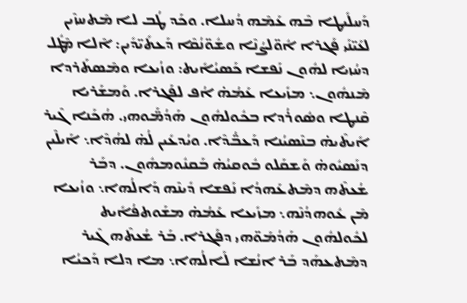ܕܰܚܠܺܝܛܐ ܒܶܗ ܥܰܡܶܗ ܕܳܚܠܐ. ܘܟܰܕ ܛܳܒ ܠܐ ܡܶܬܚܙܶܝܢ ܠܥܰܝ̈ܢܰܝ ܦܰܓܪܐ ܐܽܘ̈ܠܨܳܢܶܐ ܘܫܽܘ̈ܢܳܩܶܐ ܕܰܥܬܺܝ̈ܕܺܝܢ: ܐܶܠܐ ܡܶܛܽܠ ܕܚܳܙܝܐ ܠܗܽܘܢ ܢܰܦܫܐ ܟܰܣܝܳܐܺܝܬ: ܘܙܳܝܥܐ ܘܡܶܣܬܰܪܕܐ ܡܶܢܗܽܘܢ܆ ܡܙܺܝܥܐ ܥܰܡܳܗ̇ ܐܳܦ ܠܦܰܓܪܐ. ܘܰܡܫܰܪܝܐ ܩܶܢܛܐ ܘܣܽܘܪܳܕܐ ܒܟܽܘܠܗܽܘܢ ܗܰܕܳܡ̈ܰܘܗܝ. ܗܳܟܰܢܐ ܓܶܝܪ ܐܺܝܬܶܝܗ̇ ܒܢܶܣܝܳܢܐ ܕܰܥܒ̈ܳܕܶܐ. ܘܝܳܕܥܺܝܢ ܠܳܗ̇ ܠܗܳܕܶܐ܆ ܐܰܝܠܶܝܢ ܕܢܰܣܝܽܘܗ̇ ܘܰܫܩܰܠܘ ܒܽܘܩܝܳܗ̇ ܒܰܩܢܽܘܡܗܽܘܢ. ܕܒܰܪ ܫܳܥܬܶܗ ܕܡܶܬܥܰܗܕܳܐ ܢܰܦܫܐ ܕܺܝܢܶܗ ܕܰܐܠܳܗܐ܆ ܘܙܳܝܥܐ ܡܶܢ ܥܽܘܗܕܳܢܶܗ܆ ܡܙܺܝܥܐ ܥܰܡܳܗ̇ ܡܫܰܘܬܦܳܐܺܝܬ ܠܟܽܘܠܗܽܘܢ ܗܰܕܳܡܰܘ̈ܗܝ ܕܦܰܓܪܐ. ܒܰܪ ܫܳܥܬܶܗ ܓܶܝܪ ܕܡܶܬܥܗܰܕ ܒܰܪ ܐܢܳܫܐ ܠܰܐܠܳܗܐ܆ ܡܐ ܕܠܐ ܕܰܟܝܳܐ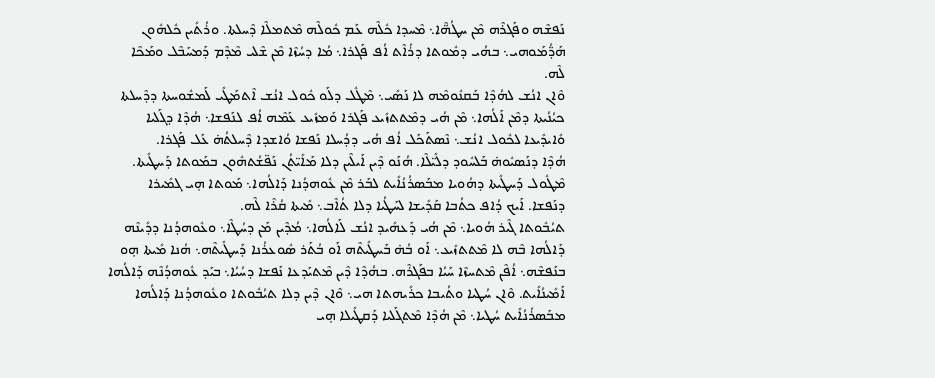ܢܰܦܫܶܗ ܘܦܰܓܪܶܗ ܡܶܢ ܚܛܳܗ̈ܶܐ܆ ܡܶܚܕܐ ܟܽܠܶܗ ܥܰܡ ܟܽܘܠܶܗ ܡܶܬܡܠܶܐ ܕܶܚܠܬܐ. ܘܪܳܬܺܝܢ ܟܽܠܗܽܘܢ ܗܰܕ̈ܳܡܰܘܗܝ܆ ܒܗܳܝ ܕܡܽܘܬܐ ܕܪܳܐܶܬ ܐܳܦ ܦܰܓܪܐ܆ ܡܳܐ ܕܚܳܙܶܐ ܡܶܢ ܫܶܠܝ ܡܶܕܶܡ ܕܰܡܚܰܒܶܠ ܘܡܰܟܶܐ ܠܶܗ.
ܘܶܐܢ ܐܢܳܫ ܠܗܳܕܶܐ ܒܰܩܢܽܘܡܶܗ ܠܐ ܢܰܣܺܝ܆ ܡܶܛܽܠ ܕܠܰܘ ܟܽܘܠ ܐܢܳܫ ܐܶܬܡܰܛܺܝ ܠܰܡܫܽܘܚܬܐ ܕܕܶܚܠܬܐ ܟܝܳܢܳܝܬܐ ܕܡܶܢ ܐܰܠܳܗܐ܆ ܡܶܢ ܗܳܝ ܕܡܶܬܬܙܺܝܥ ܦܰܓܪܐ ܘܰܡܙܺܝܥ ܥܰܡܶܗ ܐܳܦ ܠܢܰܦܫܐ܆ ܗܳܕܶܐ ܕܓܰܠܝܐ ܘܺܐܝܕܺܝܥܐ ܠܟܽܘܠ ܐܢܳܫ܆ ܢܶܣܬܰܟܰܠ ܐܳܦ ܗܳܝ ܕܕܳܚܠܐ ܢܰܦܫܐ ܘܳܐܫܕܐ ܕܶܚܠܬܳܗ̇ ܥܰܠ ܦܰܓܪܐ.
ܗܳܕܶܐ ܕܢܰܣܝܽܘܗ̇ ܒܰܠܚܽܘܕ ܕܠܺܝ̈ܠܶܐ. ܗܳܢܰܘ ܕܶܝܢ ܐܰܝܠܶܝܢ ܕܠܐ ܡܰܐܺܝ̈ܬܳܢ ܢܰܦ̈ܫܳܬܗܽܘܢ ܒܡܰܘܬܐ ܕܰܚܛܺܝܬܐ. ܡܶܛܽܘܠ ܕܰܚܛܺܝܬܐ ܕܗܳܘܝܐ ܡܒܰܣܪܳܢܳܐܺܝܬ ܠܒܰܪ ܡܶܢ ܥܽܘܗܕܳܢܐ ܕܰܐܠܳܗܐ܆ ܡܰܘܬܐ ܗ̣ܝ ܓܡܺܝܪܐ ܕܢܰܦܫܐ. ܐܰܝܟ ܕܳܐܦ ܟܬܳܒܐ ܩܰܕܺܝܫܐ ܠܚܰܛܳܝܐ ܕܠܐ ܬܳܐܶܒ܆ ܡܺܝܬܐ ܩܳܪܶܐ ܠܶܗ.
ܬܝܳܒܽܘܬܐ ܓܶܝܪ ܗܳܘܝܐ܆ ܡܶܢ ܗܳܝ ܕܰܥܗܺܝܕ ܐܢܳܫ ܠܰܐܠܳܗܐ܆ ܡܳܕܶܝܢ ܡܰܢ ܕܚܳܛܶܐ܆ ܘܥܽܘܗܕܳܢܐ ܕܕܺܝܢܶܗ ܕܰܐܠܳܗܐ ܒܶܗ ܠܐ ܡܶܬܬܙܺܝܥ܆ ܐܰܘ ܒܳܗ̇ ܒܰܚܛܺܝܬܶܗ ܐܰܘ ܒܳܬܰܪ ܣܽܘܥܪܳܢܐ ܕܰܚܛܺܝܬܶܗ܆ ܗܳܢܐ ܡܺܝܬܐ ܗ̣ܘ ܒܢܰܦܫܶܗ܆ ܐܳܦܶܢ ܡܶܬܚܙܶܐ ܚܰܝܳܐ ܒܦܰܓܪܶܗ. ܒܗܳܕܶܐ ܕܶܝܢ ܡܶܬܝܰܕܥܐ ܢܰܦܫܐ ܕܚܳܝܳܐ܆ ܒܝܰܕ ܥܽܘܗܕܳܢܶܗ ܕܰܐܠܳܗܐ ܐܰܡܺܝܢܳܐܺܝܬ. ܘܶܐܢ ܚܳܛܝܐ ܘܬܳܝܒܐ ܟܪܺܝܗܬܐ ܗܝ܆ ܘܶܐܢ ܕܶܝܢ ܕܠܐ ܬܝܳܒܽܘܬܐ ܘܥܽܘܗܕܳܢܐ ܕܰܐܠܳܗܐ ܡܒܰܣܪܳܢܳܐܺܝܬ ܚܳܛܝܐ܆ ܡܶܢ ܗܳܕܶܐ ܡܶܬܓܰܠܝܐ ܕܰܩܛܺܝܠܐ ܗ̣ܝ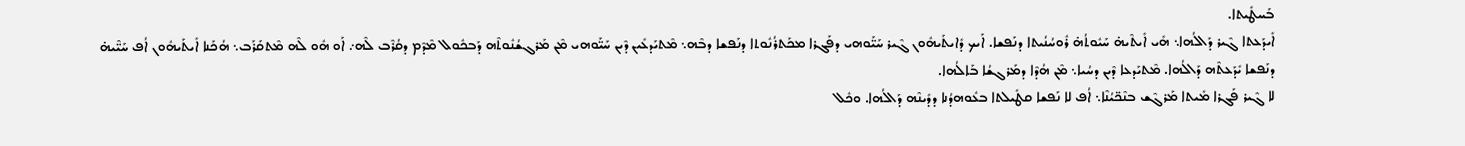ܒܰܚܛܺܝܬܐ.
ܐܺܝܕܰܥܬܐ ܓܶܝܪ ܕܰܐܠܳܗܐ܆ ܗܺܝ ܐܺܝܬܶܝܗ̇ ܚܰܝܽܘܬܳܗ̇ ܪܽܘܚܳܢܳܝܬܐ ܕܢܰܦܫܐ. ܐܰܝܟ ܕܺܐܝܬܰܝܗܽܘܢ ܓܶܝܪ ܚܰܝ̈ܰܘܗܝ ܕܦܰܓܪܐ ܡܟܰܬܪܳܢܽܘܬܐ ܕܢܰܦܫܐ ܕܒܶܗ܆ ܡܶܬܝܰܕܥܺܝܢ ܕܶܝܢ ܚܰܝ̈ܰܘܗܝ ܡܶܢ ܡܰܪܓܫܳܢܽܘܬܶܗ ܕܰܒܟܽܘܠ ܡܶܕܶܡ ܕܩܳܪܶܒ ܠܶܗ܇ ܐܰܘ ܗܽܘ ܠܶܗ ܡܶܬܩܰܪܰܒ܆ ܗܳܟܰܢܐ ܐܺܝܬܰܝܗܽܘܢ ܐܳܦ ܚܰܝ̈ܶܝܗ̇ ܕܢܰܦܫܐ ܝܺܕܰܥܬܶܗ ܕܰܐܠܳܗܐ. ܡܶܬܝܰܕܥܐ ܕܶܝܢ ܕܚܳܝܐ܆ ܡܶܢ ܗܳܕܶܐ ܕܡܰܪܓܫܳܐ ܒܰܐܠܳܗܐ.
ܠܐ ܓܶܝܪ ܦܰܓܪܐ ܡܺܝܬܐ ܡܰܪܓܶܫ ܒܢܶܟ̈ܝܳܢܶܐ܆ ܐܳܦ ܠܐ ܢܰܦܫܐ ܩܛܺܝܠܬܐ ܒܥܽܘܗܕܳܢܐ ܕܕܺܝܢܶܗ ܕܰܐܠܳܗܐ. ܘܟܽܠ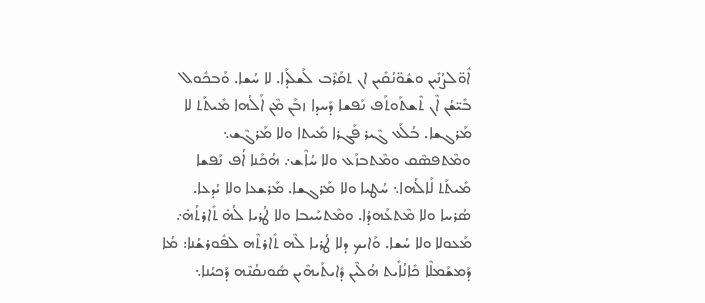ܐܽܘ̈ܠܨܳܢܺܝܢ ܘܫܽܘ̈ܢܳܩܺܝܢ ܐܢ ܬܩܰܪܶܒ ܠܰܫܠܰܕܐ. ܠܐ ܚܳܫܐ. ܘܰܒܟܽܘܠ ܒܺܝ̈ܫܳܢ ܐܶܢ ܬܶܫܬܰܘܬܰܦ ܢܰܦܫܐ ܕܰܚܕܐ ܙܒܰܢ ܡܶܢ ܐܰܠܳܗܐ ܡܺܝܬܰܬ ܠܐ ܡܰܪܓܫܐ. ܒܳܠܰܥ ܓܶܝܪ ܦܰܓܪܐ ܡܺܝܬܐ ܘܠܐ ܡܰܪܓܶܫ܆ ܘܡܶܬܦܣܶܩ ܘܡܶܬܒܙܰܥ ܘܠܐ ܚܳܐܶܫ܇ ܗܳܟܰܢܐ ܐܳܦ ܢܰܦܫܐ ܡܺܝܬܰܬ ܠܰܐܠܳܗܐ܆ ܚܳܛܝܐ ܘܠܐ ܡܰܪܓܫܐ. ܡܰܪܫܥܐ ܘܠܐ ܝܳܕܥܐ. ܣܳܪܚܐ ܘܠܐ ܡܶܬܥܰܗܕܳܐ. ܘܡܶܬܚܰܝܒܐ ܘܠܐ ܛܳܪܝܐ ܠܳܗ̇ ܬܺܐܪܬܳܗ̇܇ ܡܰܥܘܠܐ ܘܠܐ ܚܳܫܐ. ܘܰܐܝܟ ܕܠܐ ܛܳܪܝܐ ܠܶܗ ܬܺܐܪܬܶܗ ܠܦܽܘܪܫܳܢܐ: ܡܳܐ ܕܰܡܫܰܡܠܶܐ ܟܺܐܢܳܐܺܝܬ ܗܳܠܶܝܢ ܕܺܐܝܬܰܝܗܶܝܢ ܣܽܘܢܩܳܢܶܗ ܕܰܟܝܳܢܐ܆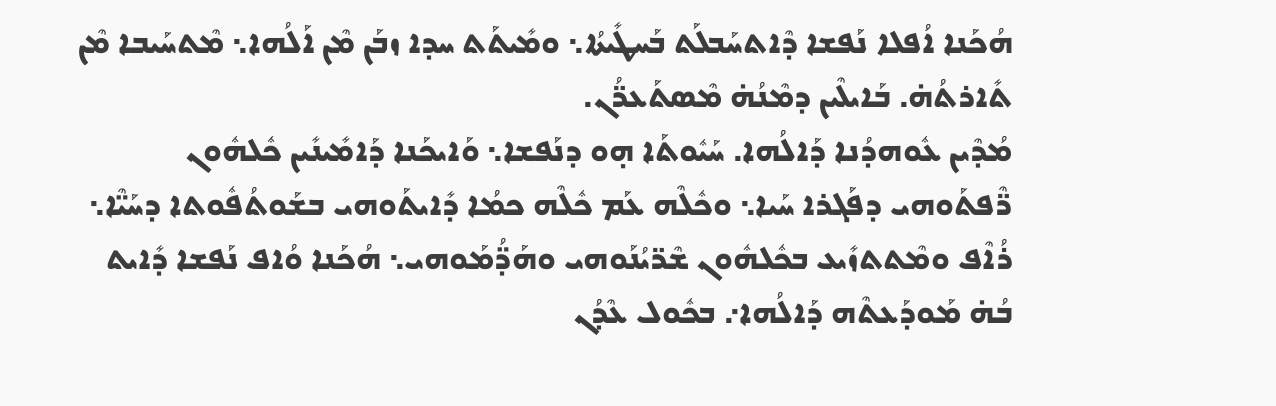ܗܳܟܰܢܐ ܐܳܦܠܐ ܢܰܦܫܐ ܕܶܐܬܚܰܒܠܰܬ ܒܰܚܛܺܝܬܳܐ܆ ܘܡܺܝܬܰܬ ܚܕܐ ܙܒܰܢ ܡܶܢ ܐܰܠܳܗܐ܆ ܡܶܬܚܰܝܒܐ ܡܶܢ ܬܺܐܪܬܳܗ̇. ܒܰܐܝܠܶܝܢ ܕܡܶܢܳܗ̇ ܡܶܣܬܰܥܪ̈ܳܢ.
ܡܳܕܶܝܢ ܥܽܘܗܕܳܢܐ ܕܰܐܠܳܗܐ. ܚܰܝܽܘܬܰܐ ܗ̣ܘ ܕܢܰܦܫܐ܆ ܘܰܐܝܟܰܢܐ ܕܰܐܡܺܝܢܺܝܢ ܟܽܠܗܽܘܢ ܪ̈ܶܦܬܰܘܗܝ ܕܦܰܓܪܐ ܚܰܝܐ܆ ܘܟܽܠܶܗ ܥܰܡ ܟܽܠܶܗ ܟܡܳܐ ܕܺܐܝܬܰܘܗܝ ܒܫܰܘܬܳܦܽܘܬܐ ܕܚܰܝ̈ܶܐ܆ ܪܳܐܶܦ ܘܡܶܬܬܙܺܝܥ ܒܟܽܠܗܽܘܢ ܫܶܪ̈ܝܳܢܰܘܗܝ ܘܗܰܕ̈ܳܡܰܘܗܝ܆ ܗܳܟܰܢܐ ܘܳܐܦ ܢܰܦܫܐ ܕܺܐܝܬ ܒܳܗ̇ ܡܰܘܕܰܥܬܶܗ ܕܰܐܠܳܗܐ܇ ܒܟܽܘܠ ܥܶܕܳܢ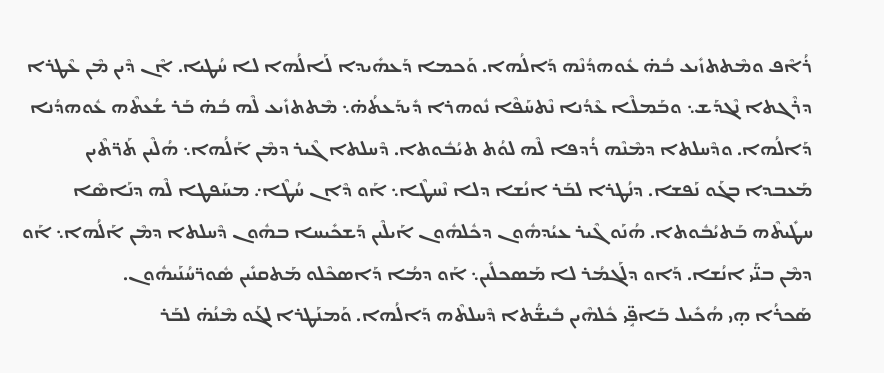ܪܳܐܶܦ ܘܡܶܬܬܙܺܝܥ ܒܳܗ̇ ܥܽܘܗܕܳܢܶܗ ܕܰܐܠܳܗܐ. ܘܰܟܡܐ ܕܰܥܗܺܝܕܐ ܠܰܐܠܳܗܐ ܠܐ ܚܳܛܝܐ. ܐܶܢ ܕܶܝܢ ܡܶܢ ܥܶܛܪܐ ܕܪܶܓܬܐ ܢܶܓܕܰܫ܆ ܘܒܰܡܠܶܐ ܥܶܕܳܢܐ ܢܶܬܚܰܦܶܐ ܢܽܘܗܪܐ ܕܺܝܕܰܥܬܳܗ̇܆ ܡܶܬܬܙܺܝܥ ܠܶܗ ܒܳܗ̇ ܒܰܪ ܫܳܥܬܶܗ ܥܽܘܗܕܳܢܐ ܕܰܐܠܳܗܐ. ܘܕܶܚܠܬܐ ܕܡܶܢܶܗ ܪܳܕܦܐ ܠܶܗ ܠܘܳܬ ܬܝܳܒܽܘܬܐ. ܕܶܚܠܬܐ ܓܶܝܪ ܕܡܶܢ ܐܰܠܳܗܐ܆ ܗܳܠܶܝܢ ܬܰܪ̈ܬܶܝܢ ܡܰܥܒܕܐ ܒܓܰܘ ܢܰܦܫܐ. ܕܢܳܛܪܐ ܠܒܰܪ ܐܢܳܫܐ ܕܠܐ ܢܶܚܛܶܐ܆ ܐܰܘ ܕܶܐܢ ܚܳܛܶܐ܇ ܡܚܰܦܛܐ ܠܶܗ ܕܢܰܐܣܶܐ ܚܛܺܝܬܶܗ ܒܰܬܝܳܒܽܘܬܐ. ܗܳܢܰܘ ܓܶܝܪ ܥܝܳܕܗܽܘܢ ܕܟܽܠܗܽܘܢ ܐܰܝܠܶܝܢ ܕܰܫܟܺܝܚܐ ܒܗܽܘܢ ܕܶܚܠܬܐ ܕܡܶܢ ܐܰܠܳܗܐ܆ ܐܰܘ ܕܡܶܢ ܒܢ̈ܰܝ ܐܢܳܫܐ. ܕܰܐܘ ܕܠܰܓܡܳܪ ܠܐ ܡܰܣܟܠܺܝܢ܆ ܐܰܘ ܕܡܳܐ ܕܰܐܣܟܶܠܘ ܡܰܬܩܢܺܝܢ ܣܽܘܪ̈ܚܳܢܰܝܗܽܘܢ.
ܣܰܟܪܳܐ ܗ̣ܝ ܗܳܟܺܝܠ ܒܰܐܦܱ̈ܝ ܟܽܠܗܶܝܢ ܒܺܝܫ̈ܳܬܐ ܕܶܚܠܬܶܗ ܕܰܐܠܳܗܐ. ܘܰܡܢܰܛܪܐ ܠܓܰܘ ܡܶܢܳܗ̇ ܠܒܰܪ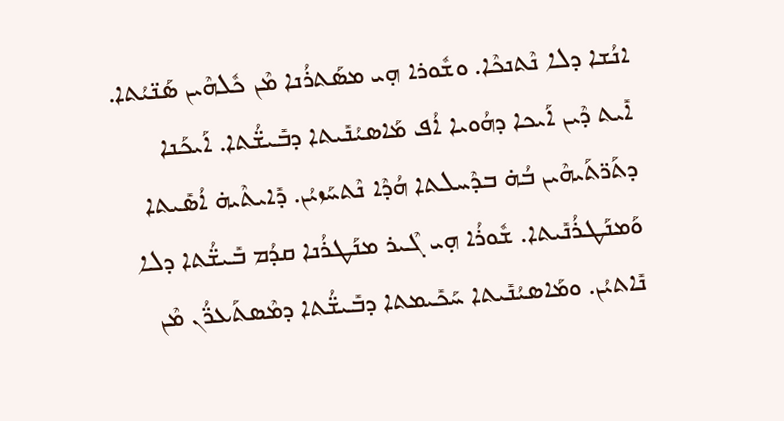ܐܢܳܫܐ ܕܠܐ ܢܶܬܢܟܶܐ. ܘܫܽܘܪܐ ܗ̣ܝ ܡܣܰܬܪܳܢܐ ܡܶܢ ܟܽܠܗܶܝܢ ܣܰܢ̈ܝܳܬܐ. ܐܺܝܬ ܕܶܝܢ ܐܰܝܟܐ ܕܗܳܘܝܐ ܐܳܦ ܡܰܐܣܝܳܢܺܝܬܐ ܕܒܺܝܫ̈ܳܬܐ. ܐܰܝܟܰܢܐ ܕܬܰܪ̈ܬܰܝܗܶܝܢ ܒܳܗ̇ ܒܕܶܚܠܬܐ ܗܳܕܶܐ ܢܶܬܚܰܙܝܳܢ. ܕܺܐܝܬܶܝܗ̇ ܐܳܣܺܝܬܐ ܘܰܡܢܰܛܪܳܢܺܝܬܐ. ܫܽܘܪܳܐ ܗ̣ܝ ܓܶܝܪ ܡܢܰܛܪܳܢܐ ܩܕܳܡ ܒܺܝܫ̈ܳܬܐ ܕܠܐ ܢܺܐܬܝܳܢ. ܘܡܰܐܣܝܳܢܺܝܬܐ ܚܰܟܺܝܡܬܐ ܕܒܺܝܫ̈ܳܬܐ ܕܡܶܣܬܰܥܪ̈ܳܢ ܡܶܢ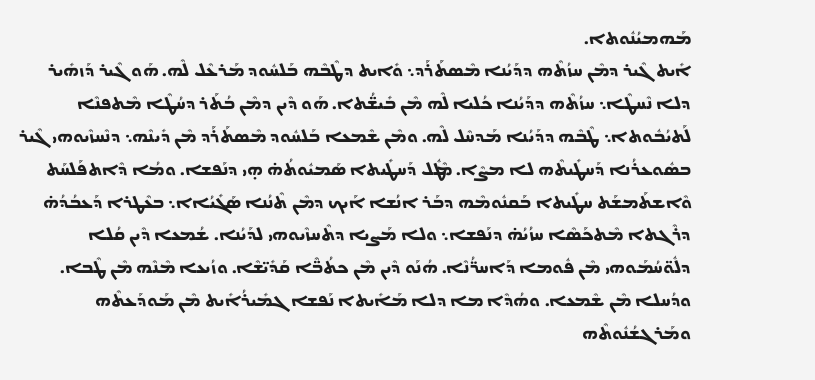ܡܰܗܡܝܳܢܽܘܬܐ.
ܐܺܝܬ ܓܶܝܪ ܕܡܶܢ ܚܙܳܬܶܗ ܕܕܰܝܳܢܐ ܡܶܣܬܰܪܰܕ܆ ܘܺܐܝܬ ܕܛܶܒܶܗ ܒܰܠܚܽܘܕ ܡܰܪܥܶܠ ܠܶܗ. ܗܰܘ ܓܶܝܪ ܕܰܙܗܺܝܪ ܕܠܐ ܢܶܚܛܶܐ܆ ܚܙܳܬܶܗ ܕܕܰܝܳܢܐ ܟܳܠܝܐ ܠܶܗ ܡܶܢ ܒܺܝܫ̈ܳܬܐ. ܗܰܘ ܕܶܝܢ ܕܡܶܢ ܒܳܬܰܪ ܕܚܳܛܶܐ ܡܶܬܦܢܶܐ ܠܰܬܝܳܒܽܘܬܐ܆ ܛܶܒܶܗ ܕܕܰܝܳܢܐ ܡܰܕܚܶܠ ܠܶܗ. ܘܡܶܢ ܫܶܡܥܐ ܒܰܠܚܽܘܕ ܡܶܣܬܰܪܰܕ ܡܶܢ ܕܺܝܢܶܗ܆ ܕܢܶܚܙܶܝܘܗܝ ܓܶܝܪ ܒܣܽܘܥܪܳܢܐ ܕܰܚܛܺܝܬܶܗ ܠܐ ܡܨܶܐ. ܡܶܛܽܠ ܕܰܚܛܺܝܬܐ ܣܰܡܝܽܘܬܳܗ̇ ܗ̣ܝ ܕܢܰܦܫܐ. ܘܡܳܐ ܕܶܐܬܦܰܠܚܰܬ ܘܶܐܫܬܰܡܫܰܬ ܚܛܺܝܬܐ ܒܰܩܢܽܘܡܶܗ ܕܒܰܪ ܐܢܳܫܐ ܐܰܝܟ ܕܡܶܢ ܬܶܢܳܢܐ ܣܰܓܺܝܳܐܐ܆ ܒܥܶܛܪܐ ܕܰܥܒܳܕܳܗ̇ ܕܪܶܓܬܐ ܡܶܬܟܰܣܶܐ ܚܙܳܝܳܗ̇ ܕܢܰܦܫܐ܆ ܘܠܐ ܡܰܨܝܐ ܕܬܶܚܙܶܝܘܗܝ ܠܕܰܝܳܢܐ. ܫܳܡܥܐ ܕܶܝܢ ܩܳܠܐ ܕܠܽܘ̈ܚܳܡܰܘܗܝ ܡܶܢ ܦܽܘܡܐ ܕܰܐܚܪ̈ܳܢܶܐ. ܗܳܢܰܘ ܕܶܝܢ ܡܶܢ ܟܬܳܒ̈ܶܐ ܩܰܕܺܝ̈ܫܶܐ. ܘܙܳܝܥܐ ܡܶܢܶܗ ܡܶܢ ܛܶܒܐ. ܘܕܳܚܠܐ ܡܶܢ ܫܶܡܥܐ. ܘܗܳܕܶܐ ܡܐ ܕܠܐ ܡܰܐܺܝܬܐ ܢܰܦܫܐ ܓܡܺܝܪܳܐܺܝܬ ܡܶܢ ܡܰܘܕܰܥܬܶܗ ܘܡܰܪܓܫܳܢܽܘܬܶܗ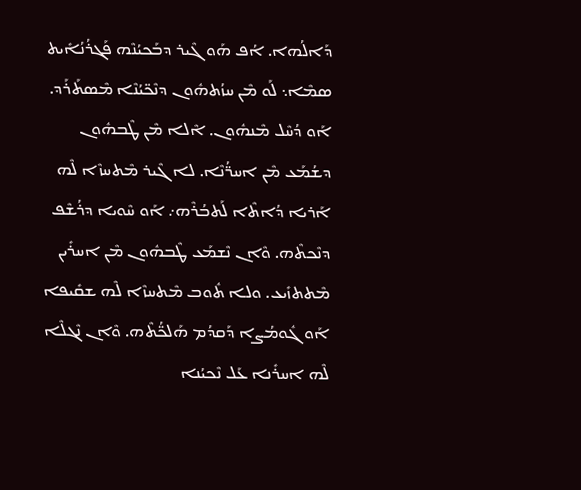ܕܰܐܠܳܗܐ. ܐܳܦ ܗܰܘ ܓܶܝܪ ܕܒܰܟܝܳܢܶܗ ܦܰܓܪܳܢܳܐܺܝܬ ܣܡܶܐ܆ ܠܰܘ ܡܶܢ ܚܙܳܬܗܽܘܢ ܕܢܶܟ̈ܝܳܢܶܐ ܡܶܣܬܰܪܰܕ. ܐܰܘ ܕܳܚܶܠ ܡܶܢܗܽܘܢ. ܐܶܠܐ ܡܶܢ ܛܶܒܗܽܘܢ ܕܫܳܡܰܥ ܡܶܢ ܐܚܪ̈ܳܢܶܐ. ܠܐ ܓܶܝܪ ܡܶܬܚܙܶܐ ܠܶܗ ܐܰܪܝܐ ܕܳܐܬܶܐ ܠܰܬܒܳܪܶܗ܇ ܐܰܘ ܚܶܘܝܐ ܕܪܳܫܶܦ ܕܢܶܟܬܶܗ. ܘܶܐܢ ܢܶܫܡܰܥ ܛܶܒܗܽܘܢ ܡܶܢ ܐܚܪܺܝܢ ܡܶܬܬܙܺܝܥ. ܘܠܐ ܬܽܘܒ ܡܶܬܚܙܶܐ ܠܶܗ ܫܩܺܝܦܐ ܐܰܘ ܓܽܘܡܳܨܐ ܕܰܩܕܳܡ ܗܰܠܟ̈ܳܬܶܗ. ܘܶܐܢ ܢܶܓܠܶܐ ܠܶܗ ܐܚܪܺܢܐ ܥܰܠ ܢܶܟܝܳܢܐ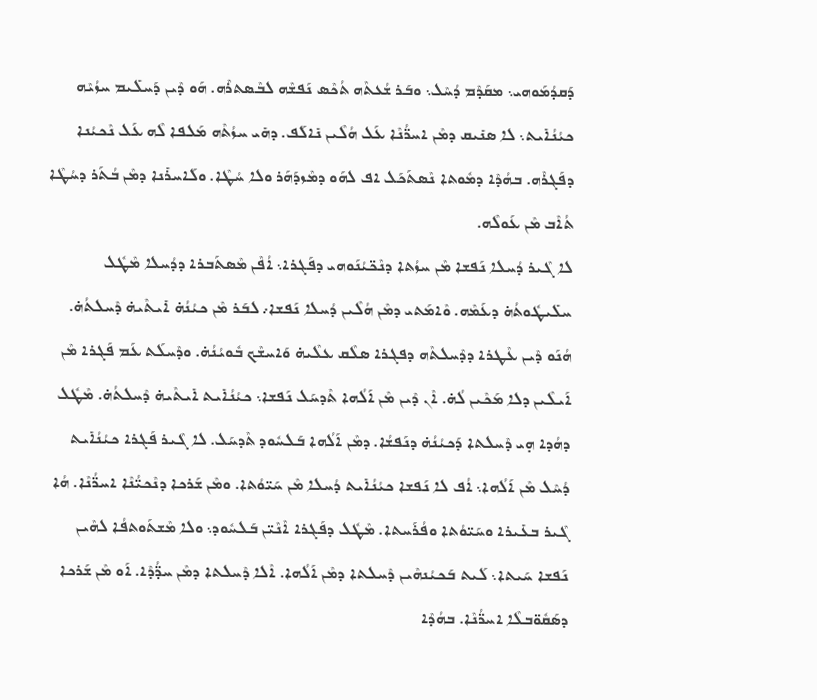ܕܰܩܕܳܡܰܘܗܝ܆ ܡܩܰܕܶܡ ܕܳܚܶܠ܆ ܘܒܰܪ ܫܳܥܬܶܗ ܬܳܟܶܣ ܢܰܦܫܶܗ ܠܒܶܣܬܪܶܗ. ܗܰܘ ܕܶܝܢ ܕܰܚܠܺܝܡ ܚܙܳܝܶܗ ܟܝܳܢܳܐܺܝܬ܆ ܠܐ ܣܢܺܝܩ ܕܡܶܢ ܐܚܪ̈ܳܢܶܐ ܥܰܠ ܗܳܠܶܝܢ ܢܺܐܠܰܦ. ܕܗܺܝ ܚܙܳܬܶܗ ܡܰܠܦܐ ܠܶܗ ܥܰܠ ܢܶܟܝܳܢܐ ܕܦܰܓܪܶܗ. ܒܗܳܕܶܐ ܕܡܽܘܬܐ ܢܶܣܬܰܟܰܠ ܐܦ ܠܗܰܘ ܕܡܶܙܕܰܗܰܪ ܘܠܐ ܚܳܛܶܐ. ܘܠܰܐܚܪܺܢܐ ܕܡܶܢ ܒܳܬܰܪ ܕܚܳܛܶܐ ܬܳܐܶܒ ܡܶܢ ܥܰܘܠܶܗ.
ܠܐ ܓܶܝܪ ܕܳܚܠܐ ܢܰܦܫܐ ܡܶܢ ܚܙܳܬܐ ܕܢܶܟ̈ܝܳܢܰܘܗܝ ܕܦܰܓܪܐ܆ ܐܳܦܶܢ ܡܶܣܬܰܒܪܐ ܕܕܳܚܠܐ ܡܶܛܽܠ ܚܠܺܝܛܽܘܬܳܗ̇ ܕܥܰܡܶܗ. ܘܶܐܡܰܬܝ ܕܡܶܢ ܗܳܠܶܝܢ ܕܳܚܠܐ ܢܰܦܫܐ܇ ܠܒܰܪ ܡܶܢ ܟܝܳܢܳܗ̇ ܐܺܝܬܶܝܗ̇ ܕܶܚܠܬܳܗ̇. ܗܳܢܰܘ ܕܶܝܢ ܥܶܛܪܐ ܕܕܶܚܠܬܶܗ ܕܦܓܪܐ ܣܠܶܩ ܥܠܶܝܗ̇ ܘܰܐܚܫܶܟ ܒܽܘܝܳܢܳܗ̇. ܘܕܶܚܠܰܬ ܥܰܡ ܦܰܓܪܐ ܡܶܢ ܐܰܝܠܶܝܢ ܕܠܐ ܡܰܟܶܝܢ ܠܳܗ̇. ܐܶܢ ܕܶܝܢ ܡܶܢ ܐܰܠܳܗܐ ܬܶܕܚܰܠ ܢܰܦܫܐ܆ ܟܝܳܢܳܐܺܝܬ ܐܺܝܬܶܝܗ̇ ܕܶܚܠܬܳܗ̇. ܡܶܛܽܠ ܕܗܳܕܐ ܗ̣ܝ ܕܶܚܠܬܐ ܕܰܟܝܳܢܳܗ̇ ܕܢܰܦܫܳܐ. ܕܡܶܢ ܐܰܠܳܗܐ ܒܰܠܚܽܘܕ ܬܶܕܚܰܠ. ܠܐ ܓܶܝܪ ܦܰܓܪܐ ܟܝܳܢܳܐܺܝܬ ܕܳܚܶܠ ܡܶܢ ܐܰܠܳܗܐ܆ ܐܳܦ ܠܐ ܢܰܦܫܐ ܟܝܳܢܳܐܺܝܬ ܕܳܚܠܐ ܡܶܢ ܚܰܝ̈ܘܳܬܐ. ܘܡܶܢ ܫܰܪܟܐ ܕܢܶܟܝ̈ܳܢܶܐ ܐܚܪ̈ܳܢܶܐ. ܗܳܐ ܓܶܝܪ ܒܥܺܝܪܐ ܘܚܰܝ̈ܘܳܬܐ ܘܦܳܪܰܚܬܐ. ܡܶܛܽܠ ܕܦܰܓܪܐ ܐܶܢܶܝ̈ܢ ܒܰܠܚܽܘܕ܆ ܘܠܐ ܡܶܫܬܰܘܬܦܳܐ ܠܗܶܝܢ ܢܰܦܫܐ ܚܰܝܬܐ܆ ܠܰܝܬ ܒܰܟܝܳܢܗܶܝܢ ܕܶܚܠܬܐ ܕܡܶܢ ܐܰܠܳܗܐ. ܐܶܠܐ ܕܶܚܠܬܐ ܕܡܶܢ ܚܕ̈ܳܕܶܐ. ܐܰܘ ܡܶܢ ܫܰܪܟܐ ܕܣܰܩܽܘ̈ܒܠܶܐ ܐܚܪ̈ܳܢܶܐ. ܒܗܳܕܶܐ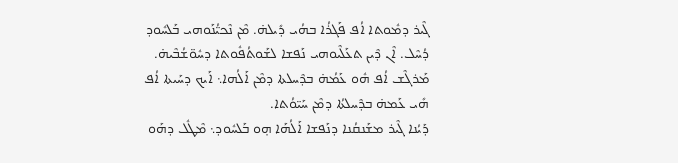ܓܶܝܪ ܕܡܽܘܬܐ ܐܳܦ ܦܰܓܪܳܐ ܒܗܳܝ ܕܺܝܠܗ̇. ܡܶܢ ܢܶܟܝ̈ܳܢܰܘܗܝ ܒܰܠܚܽܘܕ ܕܳܚܶܠ. ܐܶܢ ܕܶܝܢ ܬܥܰܠܶܝܘܗܝ ܢܰܦܫܐ ܠܫܰܘܬܳܦܽܘܬܐ ܕܚܽܘ̈ܫܳܒܶܝܗ̇. ܡܰܪܓܶܫ ܐܳܦ ܗܽܘ ܥܰܡܳܗ̇ ܒܕܶܚܠܬܐ ܕܡܶܢ ܐܰܠܳܗܐ܆ ܐܰܝܟ ܕܚܰܝܬܐ ܐܳܦ ܗܺܝ ܥܰܡܗ̇ ܒܕܶܚܠܬܳܐ ܕܡܶܢ ܚܰܝ̈ܘܳܬܐ.
ܕܰܝܳܢܐ ܓܶܝܪ ܡܫܰܢܩܳܢܐ ܕܢܰܦܫܐ ܐܰܠܳܗܰܐ ܗ̣ܘ ܒܰܠܚܽܘܕ܆ ܡܶܛܽܠ ܕܗܰܘ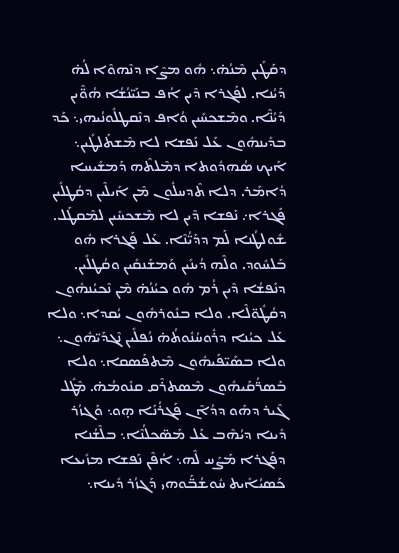ܕܩܰܛܺܝܢ ܡܶܢܳܗ̇܆ ܗܽܘ ܡܨܶܐ ܕܢܶܗܘܶܐ ܠܳܗ̇ ܕܰܝܳܢܐ. ܠܦܰܓܪܐ ܕܶܝܢ ܐܳܦ ܒܢܰܝ̈ܢܳܫܳܐ ܗܳܘ̈ܶܝܢ ܕܰܝܳܢ̈ܶܐ. ܘܡܶܫܟܚܺܝܢ ܘܳܐܦ ܕܢܶܩܛܠܽܘܢܳܝܗܝ܆ ܟܰܕ ܒܕܺܝܢܗܽܘܢ ܥܰܠ ܢܰܦܫܐ ܠܐ ܡܶܫܬܰܠܛܺܝܢ܆ ܐܰܝܟ ܣܳܗܕܽܘܬܐ ܕܡܶܠܬܶܗ ܕܰܡܫܺܝܚܐ ܕܳܐܡܰܪ. ܕܠܐ ܬܶܕܚܠܽܘܢ ܡܶܢ ܐܰܝܠܶܝܢ ܕܩܳܛܠܺܝܢ ܦܰܓܪܐ܇ ܢܰܦܫܐ ܕܶܝܢ ܠܐ ܡܶܫܟܚܺܝܢ ܠܡܶܩܛܰܠ. ܫܽܘܠܛܳܢܐ ܠܰܡ ܕܕܰܝ̈ܳܢܶܐ. ܥܰܠ ܦܰܓܪܐ ܗܽܘ ܒܰܠܚܽܘܕ. ܘܠܶܗ ܕܳܝܢܺܝܢ ܘܰܡܫܰܢܩܺܝܢ ܘܩܳܛܠܺܝܢ. ܕܢܰܦܫܳܐ ܕܶܝܢ ܪܳܡ ܗܽܘ ܟܝܳܢܳܗ̇ ܡܶܢ ܢܶܟܝܳܢܗܽܘܢ ܕܩܳܛܽܘ̈ܠܶܐ. ܘܠܐ ܒܢܽܘܪܗܽܘܢ ܝܳܩܕܐ܆ ܘܠܐ ܥܰܠ ܟܝܳܢܐ ܕܪܽܘܚܳܢܽܘܬܳܗ̇ ܢܳܦܠܺܝܢ ܢܶܓܕܰܝ̈ܗܽܘܢ܆ ܘܠܐ ܒܣܰܝ̈ܦܰܝܗܽܘܢ ܡܶܬܦܰܣܩܐ܆ ܘܠܐ ܒܰܣܪ̈ܳܩܰܝܗܽܘܢ ܡܶܣܬܪܶܩ ܩܢܽܘܡܳܗ̇. ܡܶܛܽܠ ܓܶܝܪ ܕܗܰܘ ܕܕܳܐܶܢ ܦܰܓܪܳܢܰܐ ܗ̣ܘ܆ ܘܰܓܙܳܪ ܕܺܝܢܐ ܕܝܳܗܶܒ ܥܰܠ ܡܰܣ̈ܟܠܳܢܶܐ܆ ܒܠܶܫܳܢܐ ܕܦܰܓܪܐ ܡܰܨܰܚ ܠܶܗ܆ ܐܳܦܶܢ ܢܰܦܫܐ ܡܙܺܝܥܐ ܟܰܣܝܳܐܺܝܬ ܚܽܘܫܳܒ̈ܰܘܗܝ ܕܰܓܙܳܪ ܕܺܝܢܐ܆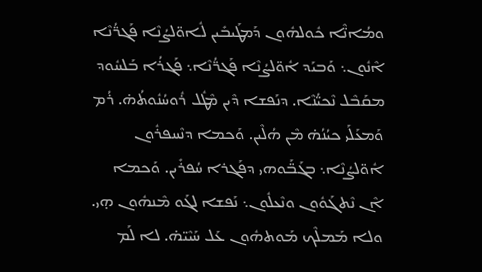ܘܡܳܐܢ̈ܶܐ ܟܽܘܠܗܽܘܢ ܕܰܡܛܰܝܒܺܝܢ ܠܽܐܘ̈ܠܨܳܢܶܐ ܦܰܓܪ̈ܳܢܶܐ ܐܶܢܽܘܢ܆ ܘܰܒܝܰܕ ܐܽܘ̈ܠܨܳܢܶܐ ܦܰܓܪ̈ܳܢܶܐ܆ ܦܰܓܪܳܐ ܒܰܠܚܽܘܕ ܡܩܰܒܶܠ ܢܶܟܝ̈ܳܢܶܐ. ܕܢܰܦܫܐ ܕܶܝܢ ܡܶܛܽܠ ܪܽܘܚܳܢܽܘܬܳܗ̇. ܪܳܡ ܘܰܡܥܰܠܰܝ ܟܝܳܢܳܗ̇ ܡܶܢ ܗܳܠܶܝܢ. ܘܰܟܡܐ ܕܢܶܚܦܪܽܘܢ ܐܽܘ̈ܠܨܳܢܶܐ܆ ܒܓܰܒ̈ܰܘܗܝ ܕܦܰܓܪܐ ܚܳܦܪܺܝܢ. ܘܰܟܡܐ ܐܶܢ ܢܶܬܓܰܘܽܘܢ ܘܢܶܥܠܽܘܢ܆ ܢܰܦܫܐ ܠܓܰܘ ܡܶܢܗܽܘܢ ܗ̣ܝ. ܘܠܐ ܡܰܡܠܶܟ ܡܰܘܬܗܽܘܢ ܥܰܠ ܚܰܝܶܝ̈ܗ̇. ܠܐ ܠܰܡ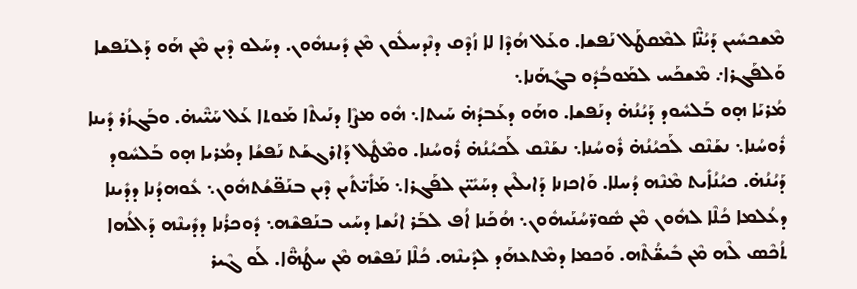ܡܶܫܟܚܺܝܢ ܕܰܝܳܢ̈ܶܐ ܠܡܶܩܛܰܠ ܢܰܦܫܐ. ܘܥܰܠ ܗܳܕܶܐ ܠܐ ܙܳܕܶܩ ܕܢܶܕܚܠܽܘܢ ܡܶܢ ܕܺܝܢܗܽܘܢ. ܕܚܰܠܘ ܕܶܝܢ ܡܶܢ ܗܰܘ ܕܰܠܢܰܦܫܐ ܘܰܠܦܰܓܪܐ܇ ܡܶܫܟܰܚ ܠܡܰܘܒܳܕܽܘ ܒܓܺܗܰܢܐ܆
ܡܳܪܝܰܐ ܗ̣ܘ ܒܰܠܚܽܘܕ ܕܰܝܳܢܳܗ̇ ܕܢܰܦܫܐ. ܘܗܰܘ ܕܥܰܒܕܳܗ̇ ܚܰܝܬܐ܆ ܗܽܘ ܡܨܶܐ ܕܢܰܝܬܶܐ ܡܰܘܬܐ ܥܰܠ ܚܰܝ̈ܶܝܗ̇. ܘܒܰܓܙܳܪ ܕܺܝܢܐ ܪܽܘܚܳܢܐ܆ ܢܫܰܢܶܩ ܠܰܟܝܳܢܳܗ̇ ܪܽܘܚܳܢܐ܆ ܢܫܰܢܶܩ ܠܰܟܝܳܢܳܗ̇ ܪܽܘܚܳܢܐ. ܘܡܶܛܽܠ ܕܰܐܪܓܫܰܬ ܢܰܦܫܳܐ ܕܡܳܪܝܐ ܗ̣ܘ ܒܰܠܚܽܘܕ ܕܰܝܳܢܳܗ̇. ܟܝܳܢܳܐܺܝܬ ܡܶܢܶܗ ܕܳܚܠܐ. ܘܰܐܟܙܢܐ ܕܰܐܝܠܶܝܢ ܕܚܰܝܺܝ̈ܢ ܠܦܰܓܪܐ܆ ܡܰܐܺܝ̈ܬܺܝܢ ܕܶܝܢ ܒܢܰܦ̈ܫܳܬܗܽܘܢ܆ ܥܽܘܗܕܳܢܐ ܕܕܺܝܢܐ ܕܥܳܠܡܐ ܟܳܠܶܐ ܠܗܽܘܢ ܡܶܢ ܣܽܘܪ̈ܚܳܢܰܝܗܽܘܢ܆ ܗܳܟܰܢܐ ܐܳܦ ܠܒܰܪ ܐܢܳܫܐ ܕܚܰܝ ܒܢܰܦܫܶܗ܆ ܕܽܘܟܪܳܢܐ ܕܕܺܝܢܶܗ ܕܰܐܠܳܗܐ ܬܳܟܶܣ ܠܶܗ ܡܶܢ ܒܺܝܫ̈ܳܬܶܗ. ܘܰܟܡܐ ܕܡܶܬܥܗܰܕ ܠܕܺܝܢܶܗ. ܟܳܠܶܐ ܢܰܦܫܶܗ ܡܶܢ ܚܛܳܗ̈ܶܐ. ܠܰܘ ܓܶܝܪ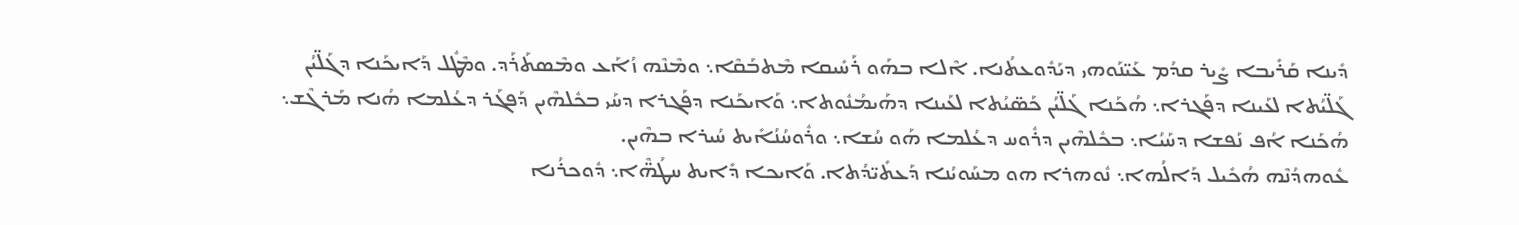ܕܺܝܢܐ ܩܰܪܺܝܒܐ ܨܺܝܪ ܩܕܳܡ ܥܰܝ̈ܢܰܘܗܝ ܕܝܰܕܽܘܥܬܳܢܐ. ܐܶܠܐ ܒܗܰܘ ܪܰܚܺܝܩܐ ܡܶܬܒܰܩܶܐ܆ ܘܡܶܢܶܗ ܙܳܐܰܥ ܘܡܶܣܬܰܪܰܕ. ܘܡܶܛܽܠ ܕܰܐܝܟܰܢܐ ܕܓܰܠ̈ܝܳܢ ܓܰܠ̈ܝܳܬܐ ܠܥܰܝܢܐ ܕܦܰܓܪܐ܆ ܗܳܟܰܢܐ ܓܰܠ̈ܝܳܢ ܟܰܣ̈ܝܳܬܐ ܠܥܰܝܢܐ ܕܗܰܝܡܳܢܽܘܬܐ܆ ܘܰܐܝܟܰܢܐ ܕܦܰܓܪܐ ܕܚܰܝ ܒܟܽܠܗܶܝܢ ܕܰܦܓܰܪ ܕܥܳܠܡܐ ܗܳܢܐ ܡܰܪܓܶܫ܆ ܗܳܟܰܢܐ ܐܳܦ ܢܰܦܫܐ ܕܚܰܝܳܐ܆ ܒܟܽܠܗܶܝܢ ܕܪܽܘܚ ܕܥܳܠܡܐ ܗܰܘ ܚܳܫܐ܆ ܘܪܽܘܚܳܢܳܐܺܝܬ ܚܳܝܪܐ ܒܗܶܝܢ.
ܥܽܘܗܕܳܢܶܗ ܗܳܟܺܝܠ ܕܰܐܠܳܗܐ܆ ܢܽܘܗܪܐ ܗܘ ܡܚܰܘܝܳܢܐ ܕܰܥܬܺܝ̈ܕܳܬܐ. ܘܰܐܝܟܐ ܕܺܐܝܬ ܚܛܳܗ̈ܶܐ܆ ܕܽܘܟܪܳܢܐ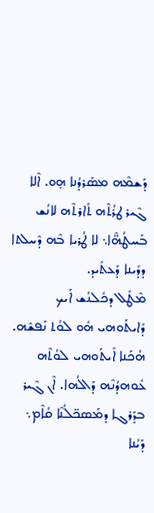ܕܰܫܡܶܗ ܡܣܰܪܕܳܢܐ ܗ̣ܘ. ܐܶܠܐ ܓܶܝܪ ܛܪܳܬܶܗ ܬܺܐܪܬܶܗ ܠܐܢܳܫ ܒܰܚܛܳܗ̈ܶܐ܆ ܠܐ ܛܳܪܝܐ ܒܶܗ ܕܶܚܠܬܐ ܕܕܺܝܢܐ ܕܰܥܬܺܝܕ.
ܡܶܛܽܠ ܕܟܽܠܢܳܫ ܐܰܝܟ ܕܺܐܝܬܰܘܗܝ ܗܽܘ ܠܘܳܬ ܢܰܦܫܶܗ. ܗܳܟܰܢܐ ܐܺܝܬܰܘܗܝ ܠܘܳܬܶܗ ܥܽܘܗܕܳܢܶܗ ܕܰܐܠܳܗܐ. ܐܶܢ ܓܶܝܪ ܒܕܰܪܓܐ ܕܡܰܣܟ̈ܠܳܢܶܐ ܩܳܐܶܡ܆ ܕܰܝܳܢܐ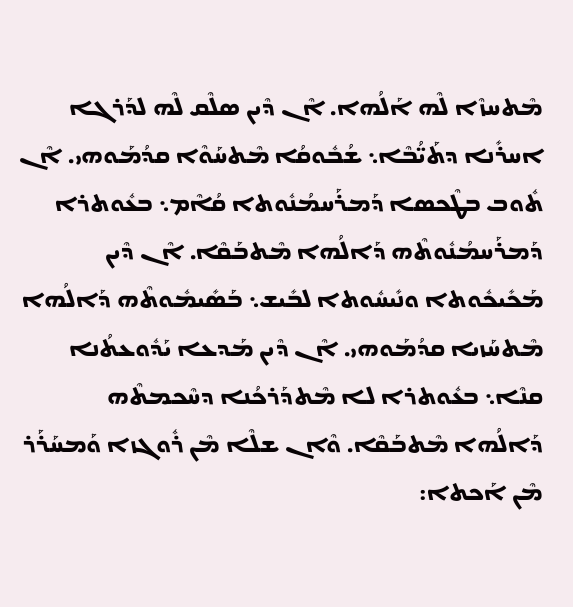ܡܶܬܚܙܶܐ ܠܶܗ ܐܰܠܳܗܐ. ܐܶܢ ܕܶܝܢ ܣܠܶܩ ܠܶܗ ܠܕܰܪܓܐ ܐܚܪܺܢܐ ܕܬܰܝ̈ܳܒܶܐ܆ ܫܳܒܽܘܩܳܐ ܡܶܬܚܰܘܶܐ ܩܕܳܡܰܘܗܝ. ܐܶܢ ܬܽܘܒ ܒܛܶܟܣܐ ܕܰܡܪܰܚܡܳܢܽܘܬܐ ܩܳܐܶܡ܆ ܒܥܽܘܬܪܐ ܕܰܡܪܰܚܡܳܢܽܘܬܶܗ ܕܰܐܠܳܗܐ ܡܶܬܒܰܩܶܐ. ܐܶܢ ܕܶܝܢ ܡܰܟܺܝܟܽܘܬܐ ܘܢܺܝܚܽܘܬܐ ܠܒܺܝܫ܆ ܒܰܣܺܝܡܽܘܬܶܗ ܕܰܐܠܳܗܐ ܡܶܬܚܰܙܝܐ ܩܕܳܡܰܘܗܝ. ܐܶܢ ܕܶܝܢ ܡܰܕܥܐ ܝܰܕܽܘܥܬܳܢܐ ܩܢܶܐ܆ ܒܥܽܘܬܪܐ ܠܐ ܡܶܬܕܰܪܟܳܢܐ ܕܚܶܟܡܬܶܗ ܕܰܐܠܳܗܐ ܡܶܬܒܰܩܶܐ. ܘܶܐܢ ܫܠܶܐ ܡܶܢ ܪܽܘܓܙܐ ܘܰܡܚܰܪܰܪ ܡܶܢ ܐܰܟܬܐ: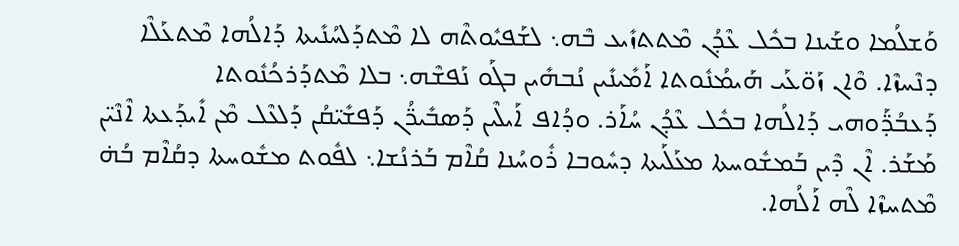ܘܰܫܠܳܡܐ ܘܫܰܝܢܐ ܒܟܽܠ ܥܶܕܳܢ ܡܶܬܬܙܺܝܥ ܒܶܗ܆ ܠܫܰܦܝܽܘܬܶܗ ܠܐ ܡܶܬܕܰܠܚܳܢܺܝܬܐ ܕܰܐܠܳܗܐ ܡܶܬܥܰܠܶܐ ܕܢܶܚܙܶܐ. ܘܶܐܢ ܙܰܘ̈ܥܰܝ ܗܰܝܡܳܢܽܘܬܐ ܐܰܡܺܝܢܺܝܢ ܢܳܒܗܺܝܢ ܒܓܰܘ ܢܰܦܫܶܗ܆ ܒܠܐ ܡܶܬܕܰܪܟܳܢܽܘܬܐ ܕܰܥܒܳܕ̈ܰܘܗܝ ܕܰܐܠܳܗܐ ܒܟܽܠ ܥܶܕܳܢ ܚܳܐܰܪ. ܘܕܳܐܦ ܐܰܝܠܶܝܢ ܕܰܣܒܺܝܪ̈ܳܢ ܕܰܦܫܺܝ̈ܩܳܢ ܕܰܠܥܶܠ ܡܶܢ ܐܺܝܕܰܥܬܐ ܐܶܢܶܝ̈ܢ ܡܰܫܰܪ. ܐܶܢ ܕܶܝܢ ܒܰܡܫܽܘܚܬܐ ܡܥܰܠܰܝܬܐ ܕܚܽܘܒܐ ܪܽܘܚܳܢܐ ܩܳܐܶܡ ܒܰܪܢܳܫܐ܆ ܠܦܽܘܬ ܡܫܽܘܚܬܐ ܕܩܳܐܶܡ ܒܳܗ̇ ܡܶܬܚܙܶܐ ܠܶܗ ܐܰܠܳܗܐ.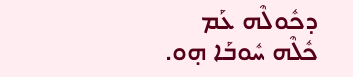ܕܟܽܘܠܶܗ ܥܰܡ ܟܽܠܶܗ ܚܽܘܒܰܐ ܗ̣ܘ.